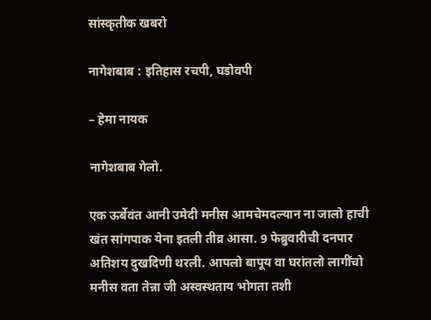सांस्कृतीक खबरो

नागेशबाब : इतिहास रचपी, घडोवपी

– हेमा नायक

नागेशबाब गेलो.

एक ऊर्बेवंत आनी उमेदी मनीस आमचेमदल्यान ना जालो हाची खंत सांगपाक येना इतली तीव्र आसा. 9 फेब्रुवारीची दनपार अतिशय दुखदिणी थरली. आपलो बापूय वा घरांतलो लागींचो मनीस वता तेन्ना जी अस्वस्थताय भोगता तशी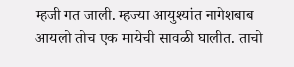म्हजी गत जाली. म्हज्या आयुश्यांत नागेशबाब आयलो तोच एक मायेची सावळी घालीत. ताचो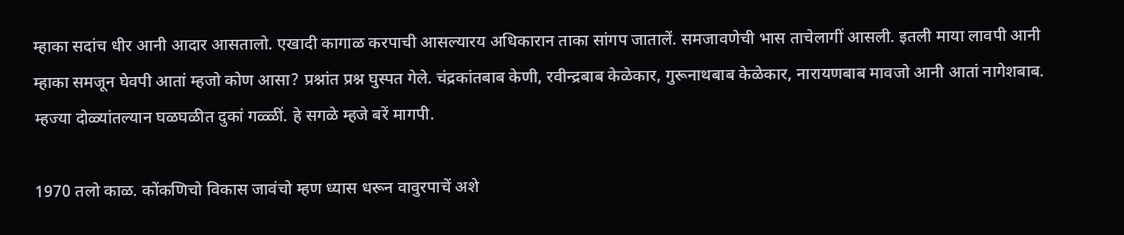म्हाका सदांच धीर आनी आदार आसतालो. एखादी कागाळ करपाची आसल्यारय अधिकारान ताका सांगप जातालें. समजावणेची भास ताचेलागीं आसली. इतली माया लावपी आनी म्हाका समजून घेवपी आतां म्हजो कोण आसा? प्रश्नांत प्रश्न घुस्पत गेले. चंद्रकांतबाब केणी, रवीन्द्रबाब केळेकार, गुरूनाथबाब केळेकार, नारायणबाब मावजो आनी आतां नागेशबाब. म्हज्या दोळ्यांतल्यान घळघळीत दुकां गळ्ळीं. हे सगळे म्हजे बरें मागपी.

1970 तलो काळ. कोंकणिचो विकास जावंचो म्हण ध्यास धरून वावुरपाचें अशे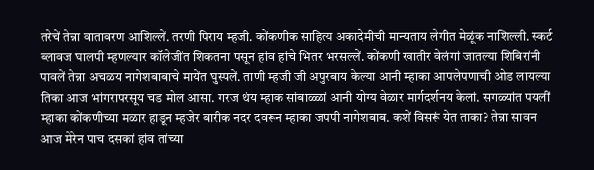तरेचें तेन्ना वातावरण आशिल्लें. तरणी पिराय म्हजी. कोंकणीक साहित्य अकादेमीची मान्यताय लेगीत मेळूंक नाशिल्ली. स्कर्ट ब्लावज घालपी म्हणल्यार कॉलेजींत शिकतना पसून हांव हांचे भितर भरसल्लें. कोंकणी खातीर वेलंगां जातल्या शिबिरांनी पावलें तेन्ना अचळय नागेशबाबाचे मायेंत घुस्पलें. ताणी म्हजी जी अपुरबाय केल्या आनी म्हाका आपलेपणाची ओड लायल्या तिका आज भांगरापरसूय चड मोल आसा. गरज थंय म्हाक सांबाळ्ळां आनी योग्य वेळार मार्गदर्शनय केलां. सगळ्यांत पयलीं म्हाका कोंकणीच्या मळार हाडून म्हजेर बारीक नदर दवरून म्हाका जपपी नागेशबाब. कशें विसरूं येत ताका? तेन्ना सावन आज मेरेन पाच दसकां हांव तांच्या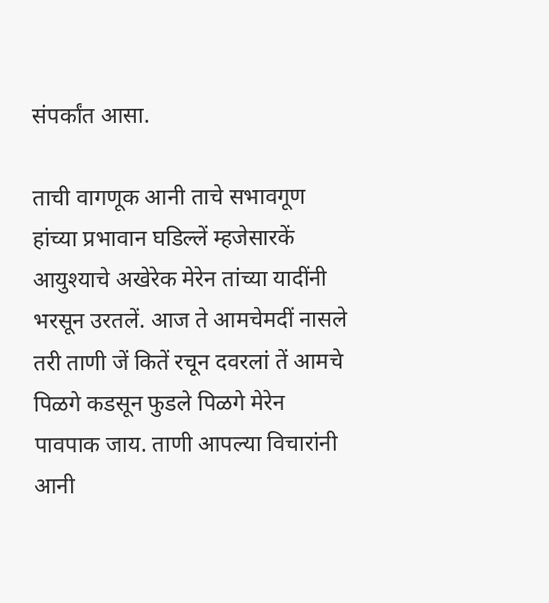संपर्कांत आसा.

ताची वागणूक आनी ताचे सभावगूण हांच्या प्रभावान घडिल्लें म्हजेसारकें आयुश्याचे अखेरेक मेरेन तांच्या यादींनी भरसून उरतलें. आज ते आमचेमदीं नासले तरी ताणी जें कितें रचून दवरलां तें आमचे पिळगे कडसून फुडले पिळगे मेरेन पावपाक जाय. ताणी आपल्या विचारांनी आनी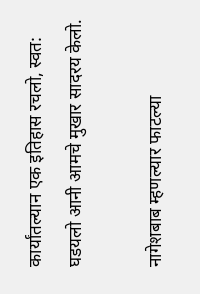कार्यांतल्यान एक इतिहास रचलो, स्वत: घडयलो आनी आमचे मुखार सादरय केलो.

नागेशबाब म्हणल्यार फाटल्या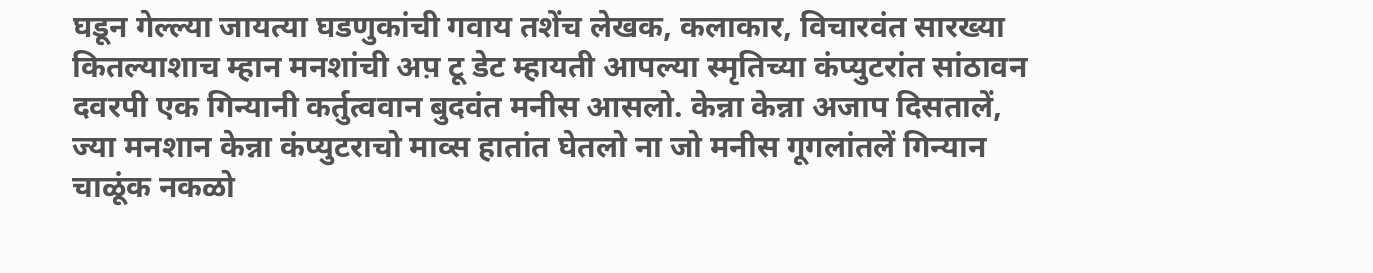घडून गेल्ल्या जायत्या घडणुकांची गवाय तशेंच लेखक, कलाकार, विचारवंत सारख्या कितल्याशाच म्हान मनशांची अप़ टू डेट म्हायती आपल्या स्मृतिच्या कंप्युटरांत सांठावन दवरपी एक गिन्यानी कर्तुत्ववान बुदवंत मनीस आसलो. केन्ना केन्ना अजाप दिसतालें, ज्या मनशान केन्ना कंप्युटराचो माव्स हातांत घेतलो ना जो मनीस गूगलांतलें गिन्यान चाळूंक नकळो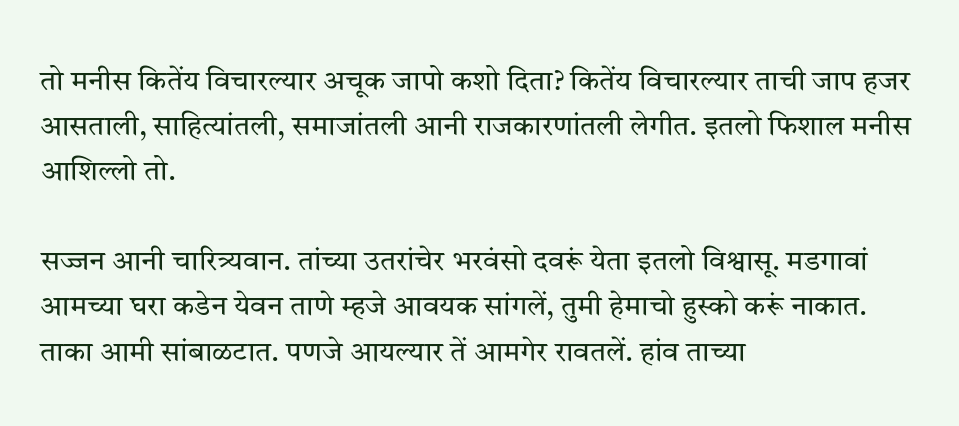तो मनीस कितेंय विचारल्यार अचूक जापो कशो दिता? कितेंय विचारल्यार ताची जाप हजर आसताली, साहित्यांतली, समाजांतली आनी राजकारणांतली लेगीत. इतलो फिशाल मनीस आशिल्लो तो.

सज्जन आनी चारित्र्यवान. तांच्या उतरांचेर भरवंसो दवरूं येता इतलो विश्वासू. मडगावां आमच्या घरा कडेन येवन ताणे म्हजे आवयक सांगलें, तुमी हेमाचो हुस्को करूं नाकात. ताका आमी सांबाळटात. पणजे आयल्यार तें आमगेर रावतलें. हांव ताच्या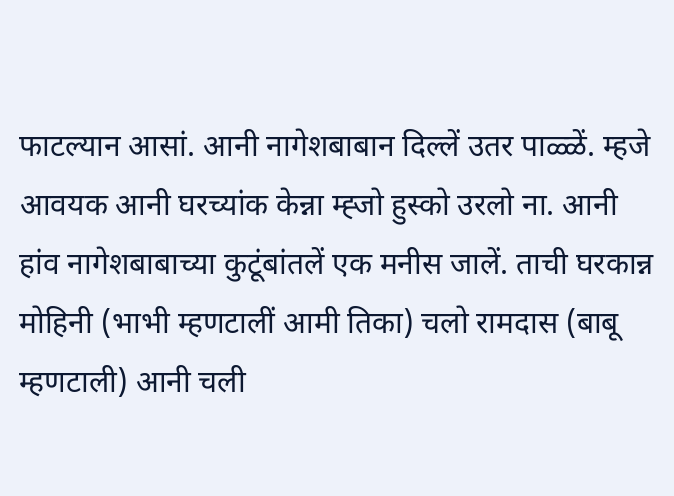फाटल्यान आसां. आनी नागेशबाबान दिल्लें उतर पाळ्ळें. म्हजे आवयक आनी घरच्यांक केन्ना म्ह्जो हुस्को उरलो ना. आनी हांव नागेशबाबाच्या कुटूंबांतलें एक मनीस जालें. ताची घरकान्न मोहिनी (भाभी म्हणटालीं आमी तिका) चलो रामदास (बाबू म्हणटाली) आनी चली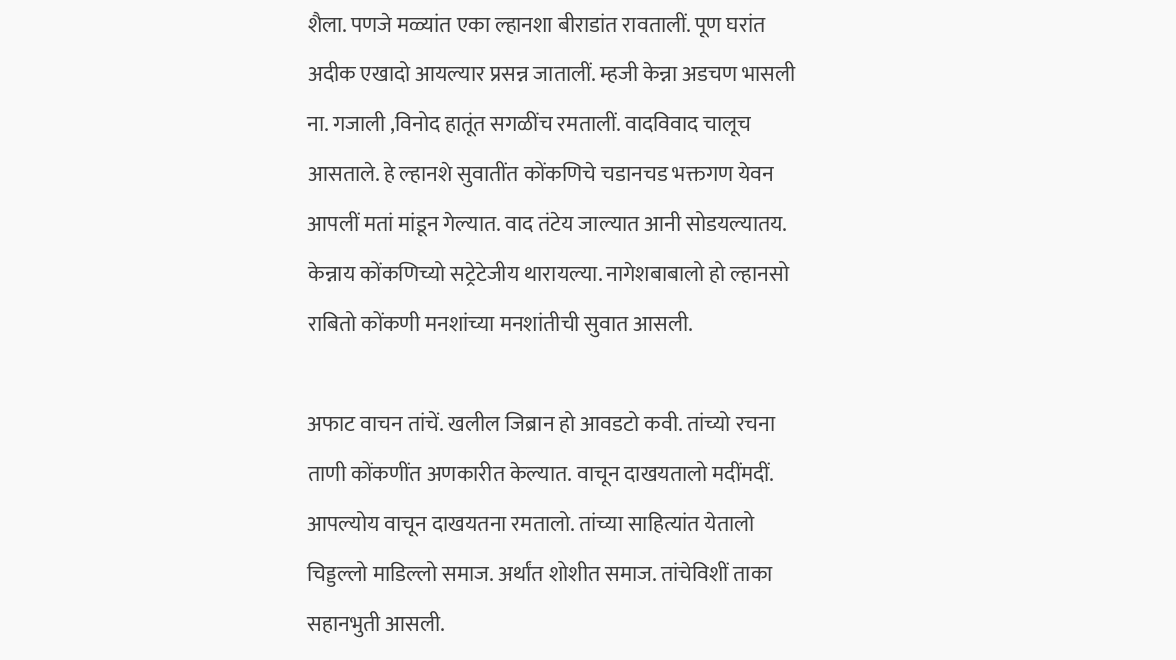शैला. पणजे मळ्यांत एका ल्हानशा बीराडांत रावतालीं. पूण घरांत अदीक एखादो आयल्यार प्रसन्न जातालीं. म्हजी केन्ना अडचण भासली ना. गजाली ,विनोद हातूंत सगळींच रमतालीं. वादविवाद चालूच आसताले. हे ल्हानशे सुवातींत कोंकणिचे चडानचड भक्तगण येवन आपलीं मतां मांडून गेल्यात. वाद तंटेय जाल्यात आनी सोडयल्यातय. केन्नाय कोंकणिच्यो सट्रेटेजीय थारायल्या. नागेशबाबालो हो ल्हानसो राबितो कोंकणी मनशांच्या मनशांतीची सुवात आसली.

अफाट वाचन तांचें. खलील जिब्रान हो आवडटो कवी. तांच्यो रचना ताणी कोंकणींत अणकारीत केल्यात. वाचून दाखयतालो मदींमदीं. आपल्योय वाचून दाखयतना रमतालो. तांच्या साहित्यांत येतालो चिड्डल्लो माडिल्लो समाज. अर्थांत शोशीत समाज. तांचेविशीं ताका सहानभुती आसली.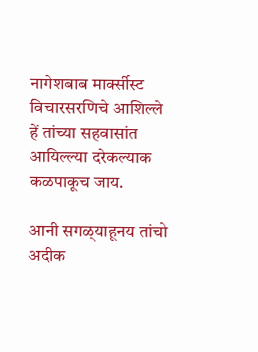नागेशबाब मार्क्सीस्ट विचारसरणिचे आशिल्ले हें तांच्या सहवासांत आयिल्ल्या दरेकल्याक कळपाकूच जाय.

आनी सगळ्‌याहूनय तांचो अदीक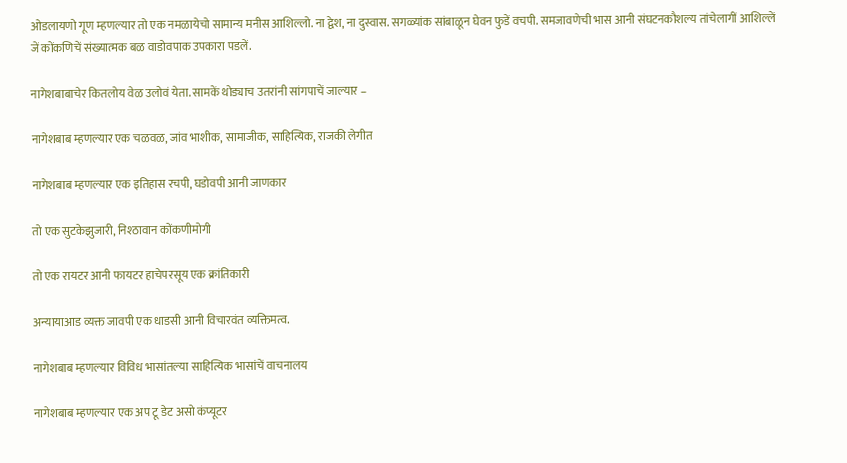ओडलायणो गूण म्हणल्यार तो एक नमळायेचो सामान्य मनीस आशिल्लो. ना द्वेश, ना दुस्वास. सगळ्यांक सांबाळून घेवन फुडें वचपी. समजावणेची भास आनी संघटनकौशल्य तांचेलागीं आशिल्लें जें कोंकणिचें संख्यात्मक बळ वाडोवपाक उपकारा पडलें.

नागेशबाबाचेर कितलोय वेळ उलोवं येता. सामकें थोड्याच उतरांनी सांगपाचें जाल्यार –

नागेशबाब म्हणल्यार एक चळवळ, जांव भाशीक, सामाजीक, साहित्यिक, राजकी लेगीत

नागेशबाब म्हणल्यार एक इतिहास रचपी, घडोवपी आनी जाणकार

तो एक सुटकेझुजारी, निश्ठावान कोंकणीमोगी

तो एक रायटर आनी फायटर हाचेपरसूय एक क्रांतिकारी

अन्यायाआड व्यक्त जावपी एक धाडसी आनी विचारवंत व्यक्तिमत्व.

नागेशबाब म्हणल्यार विविध भासांतल्या साहित्यिक भासांचें वाचनालय

नागेशबाब म्हणल्यार एक अप टू डेट असो कंप्यूटर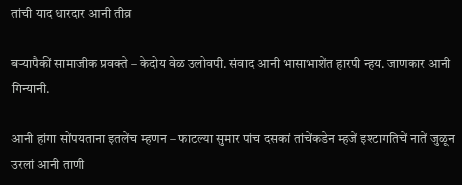तांची याद धारदार आनी तीव्र

बऱ्यापैकीं सामाजीक प्रवक्ते – केदोय वेळ उलोवपी. संवाद आनी भासाभाशेंत हारपी न्हय. जाणकार आनी गिन्यानी.

आनी हांगा सोंपयताना इतलेंच म्हणन – फाटल्या सुमार पांच दसकां तांचेंकडेन म्हजें इश्टागतिचें नातें जुळून उरलां आनी ताणी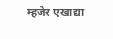म्हजेर एखाद्या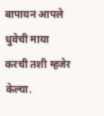बापायन आपले धुवेची माया करची तशी म्हजेर केल्या.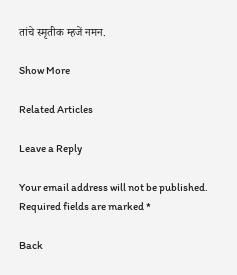तांचे स्मृतीक म्हजें नमन.

Show More

Related Articles

Leave a Reply

Your email address will not be published. Required fields are marked *

Back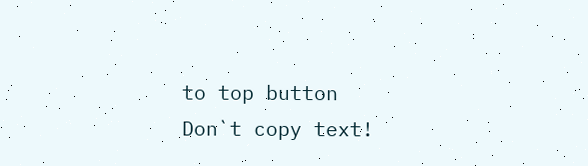to top button
Don`t copy text!